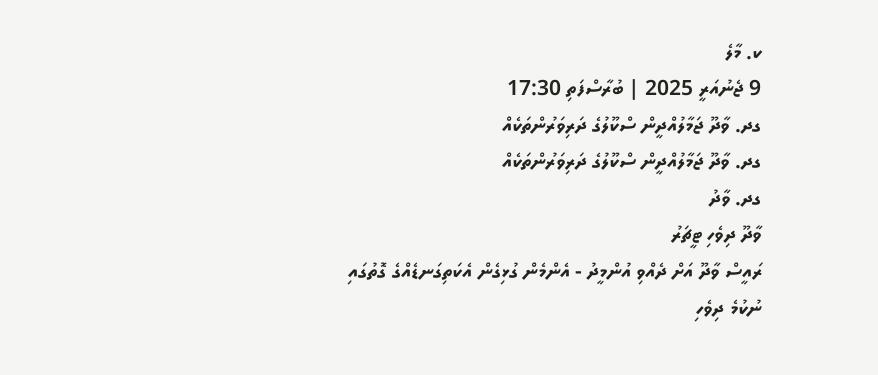ކ. މާލެ
9 ޖެނުއަރީ 2025 | ބުރާސްފަތި 17:30
ގދ. ވާދޫ ޖަމާލުއްދީން ސްކޫލުގެ ދަރިވަރުންތަކެއް
ގދ. ވާދޫ ޖަމާލުއްދީން ސްކޫލުގެ ދަރިވަރުންތަކެއް
ގދ. ވާދު
ވާދޫ ދިވެހި ޓީޗަރު
ރައީސް ވާދޫ އަށް ދެއްވި އުންމީދު - އެންމެން ގުޅިގެން އެކަތިގަނޑެއްގެ ގޮތުގައި ނުކުމެ ދިވެހި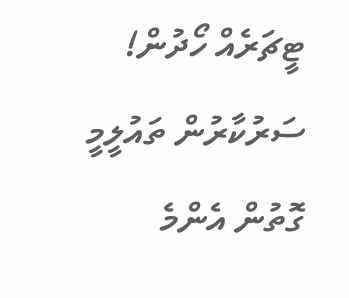ޓީޗަރެއް ހޯދުން!
ސަރުކާރުން ތައުލީމީ ގޮތުން އެންމެ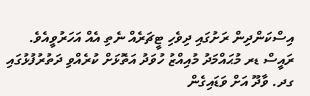އިސްކަންދިން ރަށުގައި ދިވެހި ޓީޗަރެއް ނެތި އެއް އަހަރުވީއެވެ.
ރައީސް ޑރ މުޙައްމަދު މުއިއްޒު ހުވަދު އަތޮޅަށް ކުރެއްވި ދަތުރުފުޅުގައި ގދ. ވާދޫ އަށް ވަޑައިގެން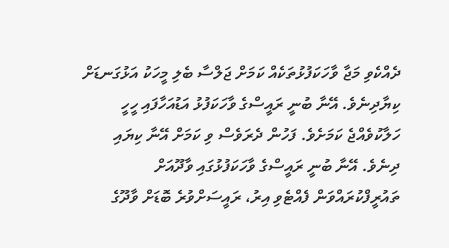ދެއްކެވި މަޖާ ވާހަކަފުޅުތަކެއް ކަމަށް ޖަލްސާ ބެލި މީހަކު އަޅުގަނޑަށް ކިޔާދިނެވެ. އޭނާ ބުނީ ރައީސްގެ ވާހަކަފުޅު އަޑުއަހާފައި ހީހީ ހަލާކުވެއްޖެ ކަމަށެވެ. ފަހުން ދެރަވެސް ވި ކަމަށް އޭނާ ކިޔައި ދިނެވެ. އޭނާ ބުނީ ރައީސްގެ ވާހަކަފުޅުގައި ވާދޫއަށް ތައުރީފްކުރައްވަން ފެއްޓެވި އިރު، ރައީސަށްވުރެ ބޮޑަށް ވާދޫގެ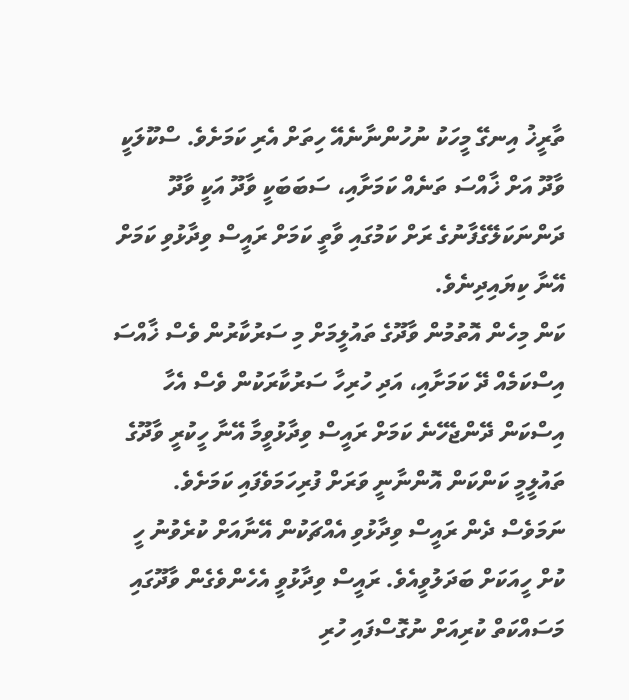ތާރީޚު އިނގޭ މީހަކު ނުހުންނާނެއޭ ހިތަށް އެރި ކަމަށެވެ. ސްކޫލަކީ ވާދޫ އަށް ޚާއްސަ ތަނެއް ކަމަށާއި، ސަބަބަކީ ވާދޫ އަކީ ވާދޫ ދަންނަކަލޭގެފާނުގެ ރަށް ކަމުގައި ވާތީ ކަމަށް ރައީސް ވިދާޅުވި ކަމަށް އޭނާ ކިޔައިދިނެވެ.
ކަން މިހެން އޮތުމުން ވާދޫގެ ތައުލީމަށް މި ސަރުކާރުން ވެސް ޚާއްސަ އިސްކަމެއް ދޭ ކަމަށާއި، އަދި ހުރިހާ ސަރުކާރަކުން ވެސް އެހާ އިސްކަން ދޭންޖެހޭނެ ކަމަށް ރައީސް ވިދާޅުވީމާ އޭނާ ހީކުރީ ވާދޫގެ ތައުލީމީ ކަންކަން އޮންނާނީ ވަރަށް ފުރިހަމަވެފައި ކަމަށެވެ. ނަމަވެސް ދެން ރައީސް ވިދާޅުވި އެއްޗަކުން އޭނާއަށް ކުރެވުނު ހީ ކުށް ހީއަކަށް ބަދަލުވީއެވެ. ރައީސް ވިދާޅުވީ އެހެންވެގެން ވާދޫގައި މަސައްކަތް ކުރިއަށް ނުގޮސްފައި ހުރި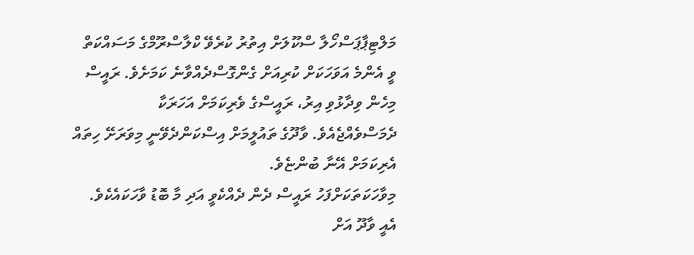މަލްޓިޕާޕަސްހޯލާ ސްކޫލަށް އިތުރު ކުރެވޭ ކްލާސްރޫމްގެ މަސައްކަތް ވީ އެންމެ އަވަހަކަށް ކުރިއަށް ގެންގޮސްދެއްވާނެ ކަމަށެވެ. ރައީސް މިހެން ވިދާޅުވި އިރު، ރައީސްގެ ވެރިކަމަށް އަހަރަކާ ދެމަސްވެއްޖެއެވެ. ވާދޫގެ ތައުލީމަށް އިސްކަންދެވޭނީ މިވަރަށޭ ހިތައް އެރިކަމަށް އޭނާ ބުންޏެވެ.
މިވާހަކަތަކަށްފަހު ރައީސް ދެން ދެއްކެވީ އަދި މާ ބޮޑު ވާހަކައެކެވެ. އެއީ ވާދޫ އަށް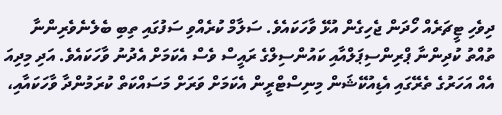ދިވެހި ޓީޗަރެއް ހޯދަން ޖެހިގެން އުޅޭ ވާހަކައެވެ. ސަލާމް ކުރެއްވި ސަފުގައި ތިބި ބެލެނެވެރިންނާ ތުއްތު ކުދިންނާ ޕްރިންސިޕަލްއާއި ކައުންސިލްގެ ރައީސް ވެސް އެކަމަށް އެދުނު ވާހަކައެވެ. އަދި މިދިއަ އެއް އަހަރުގެ ތެރޭގައި އެޑިއުކޭޝަން މިނިސްޓްރީން އެކަމަށް ވަރަށް މަސައްކަތް ކުރަމުންދާ ވާހަކައާއި،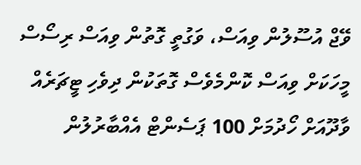ވޭޖް އުސޫލުން ވިއަސް، ވަގުތީ ގޮތުން ވިއަސް ރިސޯސް މީހަކަށް ވިއަސް ކޮންމެވެސް ގޮތަކުން ދިވެހި ޓީޗަރެއް ވާދޫއަށް ހޯދުމަށް 100 ޕަސެންޓް އެއްބާރުލުން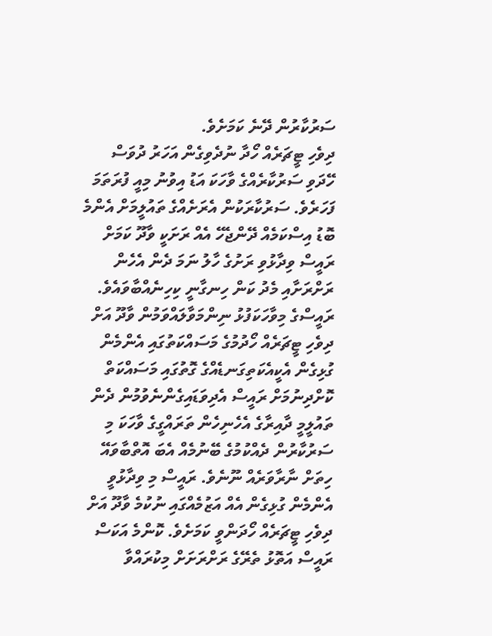ސަރުކާރުން ދޭނެ ކަމަށެވެ.
ދިވެހި ޓީޗަރެއް ހޯދާ ނުދެވިގެން އަހަރު ދުވަސް ހޭދަވި ސަރުކާރެއްގެ ވާހަކަ އަޑު އިވުނު މިއީ ފުރަތަމަ ފަހަރެވެ. ސަރުކާރަކުން އެރަށެއްގެ ތައުލީމަށް އެންމެ ބޮޑު އިސްކަމެއް ދޭންޖެހޭ އެއް ރަށަކީ ވާދޫ ކަމަށް ރައީސް ވިދާޅުވި ރަށުގެ ހާލު ނަމަ ދެން އެހެން ރަށްރަށާއި މެދު ކަން ހިނގާނީ ކިހިނެއްބާވައެވެ.
ރައީސްގެ މިވާހަކަފުޅު ނިންމަވާލައްވަމުން ވާދޫ އަށް ދިވެހި ޓީޗަރެއް ހޯދުމުގެ މަސައްކަތުގައި އެންމެން ގުޅިގެން އެކީއެކަތިގަނޑެއްގެ ގޮތުގައި މަސައްކަތް ކޮށްދިނުމަށް ރައީސް އެދިވަޑައިގެންނެވުމުން ދެން ތައުލީމީ ދާއިރާގެ އެހެނިހެން ތަރައްގީގެ ވާހަކަ މި ސަރުކާރުން ދެއްކުމުގެ ބޭނުމެއް އެބަ އޮތްބާވައޭ ހިތަށް ނާރާވަރެއް ނޫނެވެ. ރައީސް މި ވިދާޅުވީ އެންމެން ގުޅިގެން އެއް އަޒުމެއްގައި ނުކުމެ ވާދޫ އަށް ދިވެހި ޓީޗަރެއް ހޯދަންވީ ކަމަށެވެ. ކޮންމެ އަކަސް ރައީސް އަތޮޅު ތެރޭގެ ރަށްރަށަށް މިކުރައްވާ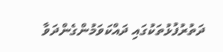ދަތުރުފުޅުތަކުގައި ދައްކަވަމުންގެންދަވާ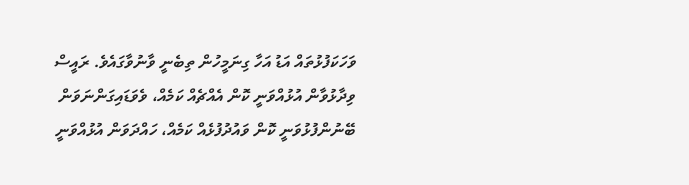ވަހަކަފުޅުތައް އަޑު އަހާ ގިނަމީހުން ތިބެނީ ވާނުވާގައެވެ. ރައީސް ވިދާޅުވާން އުޅުއްވަނީ ކޮން އެއްޗެއް ކަމެއް، ވެވަޑައިގަންނަވަން ބޭނުންފުޅުވަނީ ކޮން ވައުދުފުޅެއް ކަމެއް، ހައްދަވަން އުޅުއްވަނީ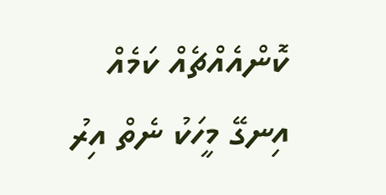ކޮންއެއްޗެއް ކަމެއް އިނގޭ މީހަކު ނެތް އިރު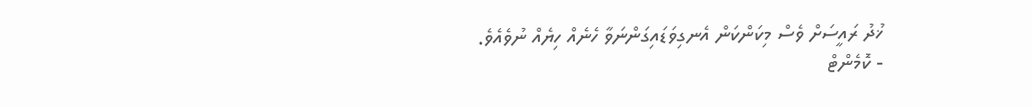ޚުދު ރައީސަށް ވެސް މިކަންކަން އެނގިވަޑައިގަންނަވާ ހެނެއް ހިޔެއް ނުވެއެވެ.
- ކޮމެންޓް